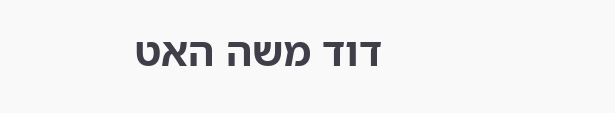דוד משה האט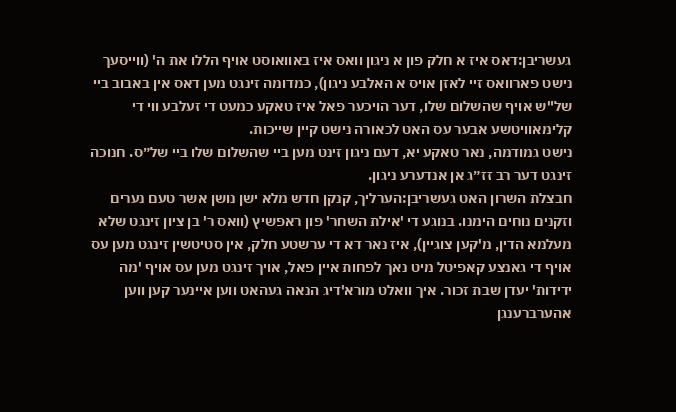געשריבן:דאס איז א חלק פון א ניגון וואס איז באוואוסט אויף הללו את ה' (ווייסעך נישט פארוואס זיי לאזן אויס א האלבע ניגון), כמדומה זינגט מען דאס אין באבוב ביי של"ש אויף שהשלום שלו, דער הויכער פאל איז טאקע כמעט די זעלבע ווי די קלימאוויטשע אבער עס האט לכאורה נישט קיין שייכות.
נישט גמודמה, נאר טאקע יא, דעם ניגון זינט מען ביי שהשלום שלו ביי של״ס. חנוכה זינגט דער רב זז״ג אן אנדערע ניגון.
חבצלת השרון האט געשריבן:הערליך, קנקן חדש מלא ישן נושן אשר טעם נערים וזקנים נוחים הימנו. בנוגע די 'אילת השחר' פון ראפשיץ (וואס ר' בן ציון זינגט שלא מעלמא הדין, מ'קען צוגיין), איז נאר דא די ערשטע חלק, אין סטיטשין זינגט מען עס אויף די גאנצע קאפיטל מיט נאך לפחות איין פאל, אויך זינגט מען עס אויף 'מה ידידות' יעדן שבת זכור. איך וואלט מורא'דיג הנאה געהאט ווען איינער קען ווען אהערברענגן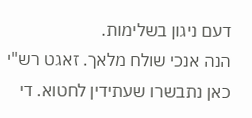דעם ניגון בשלימות.
הנה אנכי שולח מלאך. זאגט רש"י כאן נתבשרו שעתידין לחטוא. די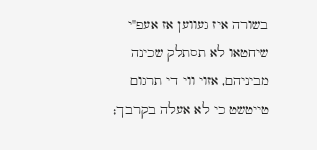בשורה איז געווען אז אעפ"י שיחטאו לא תסתלק שכינה מביניהם, אזוי ווי די תרגום טייטשט כי לא אעלה בקרבך;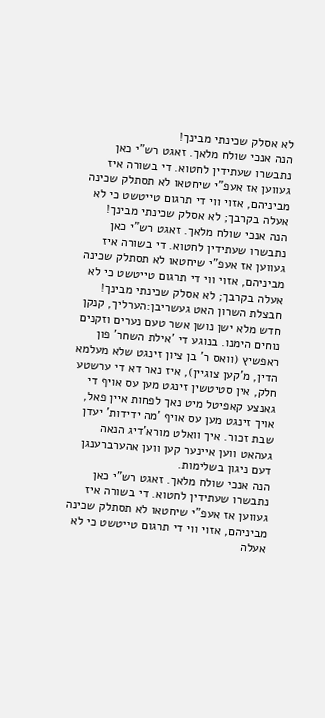לא אסלק שכינתי מבינך!
הנה אנכי שולח מלאך. זאגט רש"י כאן נתבשרו שעתידין לחטוא. די בשורה איז געווען אז אעפ"י שיחטאו לא תסתלק שכינה מביניהם, אזוי ווי די תרגום טייטשט כי לא אעלה בקרבך; לא אסלק שכינתי מבינך!
הנה אנכי שולח מלאך. זאגט רש"י כאן נתבשרו שעתידין לחטוא. די בשורה איז געווען אז אעפ"י שיחטאו לא תסתלק שכינה מביניהם, אזוי ווי די תרגום טייטשט כי לא אעלה בקרבך; לא אסלק שכינתי מבינך!
חבצלת השרון האט געשריבן:הערליך, קנקן חדש מלא ישן נושן אשר טעם נערים וזקנים נוחים הימנו. בנוגע די 'אילת השחר' פון ראפשיץ (וואס ר' בן ציון זינגט שלא מעלמא הדין, מ'קען צוגיין), איז נאר דא די ערשטע חלק, אין סטיטשין זינגט מען עס אויף די גאנצע קאפיטל מיט נאך לפחות איין פאל, אויך זינגט מען עס אויף 'מה ידידות' יעדן שבת זכור. איך וואלט מורא'דיג הנאה געהאט ווען איינער קען ווען אהערברענגן דעם ניגון בשלימות.
הנה אנכי שולח מלאך. זאגט רש"י כאן נתבשרו שעתידין לחטוא. די בשורה איז געווען אז אעפ"י שיחטאו לא תסתלק שכינה מביניהם, אזוי ווי די תרגום טייטשט כי לא אעלה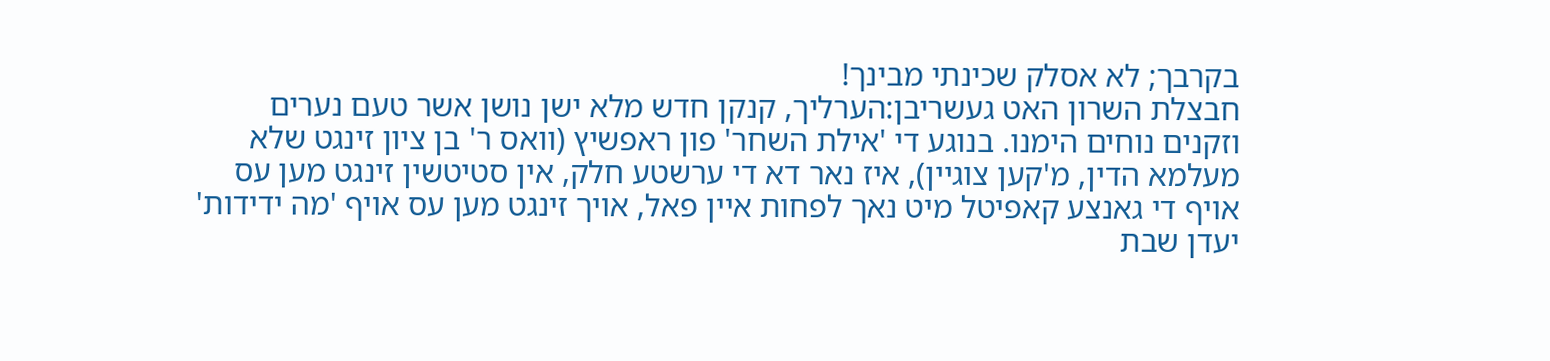בקרבך; לא אסלק שכינתי מבינך!
חבצלת השרון האט געשריבן:הערליך, קנקן חדש מלא ישן נושן אשר טעם נערים וזקנים נוחים הימנו. בנוגע די 'אילת השחר' פון ראפשיץ (וואס ר' בן ציון זינגט שלא מעלמא הדין, מ'קען צוגיין), איז נאר דא די ערשטע חלק, אין סטיטשין זינגט מען עס אויף די גאנצע קאפיטל מיט נאך לפחות איין פאל, אויך זינגט מען עס אויף 'מה ידידות' יעדן שבת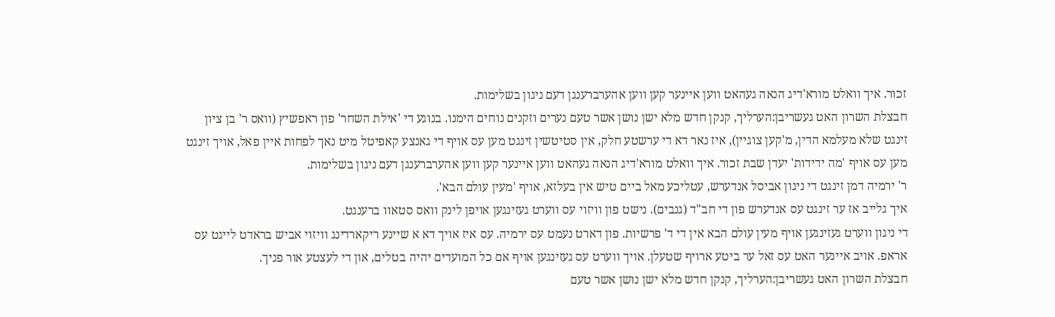זכור. איך וואלט מורא'דיג הנאה געהאט ווען איינער קען ווען אהערברענגן דעם ניגון בשלימות.
חבצלת השרון האט געשריבן:הערליך, קנקן חדש מלא ישן נושן אשר טעם נערים וזקנים נוחים הימנו. בנוגע די 'אילת השחר' פון ראפשיץ (וואס ר' בן ציון זינגט שלא מעלמא הדין, מ'קען צוגיין), איז נאר דא די ערשטע חלק, אין סטיטשין זינגט מען עס אויף די גאנצע קאפיטל מיט נאך לפחות איין פאל, אויך זינגט מען עס אויף 'מה ידידות' יעדן שבת זכור. איך וואלט מורא'דיג הנאה געהאט ווען איינער קען ווען אהערברענגן דעם ניגון בשלימות.
ר' ירמיה דמן זינגט די ניגון אביסל אנדערש, עטליכע מאל ביים טיש אין בעלזא, אויף 'מעין עולם הבא'.
איך גלייב אז ער זינגט עס אנדערש פון די חב"ד (גנבים). נישט פון וויזוי עס ווערט געזינגען אויפן לינק וואס סטאוו ברענגט.
די ניגון ווערט געזינגען אויף מעין עולם הבא אין די ד' פרשיות. פון דארט נעמט עס ירמיה. עס איז אויך דא א שיינע ריקארדינג וויזוי אביש בראדט לייגט עס אראפ. אויב איינער האט עס זאל ער ביטע ארויף שטעלן. אויך ווערט עס געזינגען אויף אם כל המועדים יהיה בטלים, און די לעצטע אור פניך.
חבצלת השרון האט געשריבן:הערליך, קנקן חדש מלא ישן נושן אשר טעם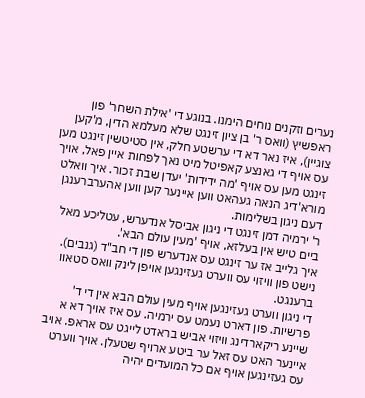נערים וזקנים נוחים הימנו. בנוגע די 'אילת השחר' פון ראפשיץ (וואס ר' בן ציון זינגט שלא מעלמא הדין, מ'קען צוגיין), איז נאר דא די ערשטע חלק, אין סטיטשין זינגט מען עס אויף די גאנצע קאפיטל מיט נאך לפחות איין פאל, אויך זינגט מען עס אויף 'מה ידידות' יעדן שבת זכור. איך וואלט מורא'דיג הנאה געהאט ווען איינער קען ווען אהערברענגן דעם ניגון בשלימות.
ר' ירמיה דמן זינגט די ניגון אביסל אנדערש, עטליכע מאל ביים טיש אין בעלזא, אויף 'מעין עולם הבא'.
איך גלייב אז ער זינגט עס אנדערש פון די חב"ד (גנבים). נישט פון וויזוי עס ווערט געזינגען אויפן לינק וואס סטאוו ברענגט.
די ניגון ווערט געזינגען אויף מעין עולם הבא אין די ד' פרשיות. פון דארט נעמט עס ירמיה. עס איז אויך דא א שיינע ריקארדינג וויזוי אביש בראדט לייגט עס אראפ. אויב איינער האט עס זאל ער ביטע ארויף שטעלן. אויך ווערט עס געזינגען אויף אם כל המועדים יהיה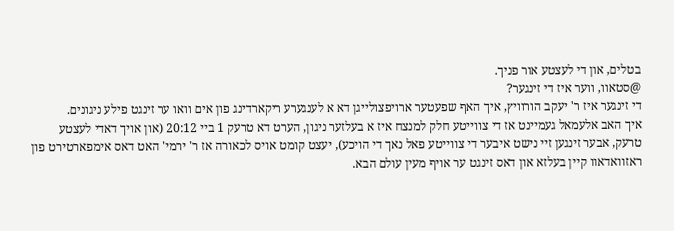בטלים, און די לעצטע אור פניך.
@סטאוו, ווער איז די זינגער?
די זינגער איז ר' יעקב הורוויץ, איך האף שפעטער ארויפצולייגן דא א לענגערע ריקארדינג פון אים וואו ער זינגט פילע ניגונים.
איך האב אלעמאל געמיינט אז די צווייטע חלק למנצח איז א בעלזער ניגון, הערט דא טרעק 1 ביי 20:12 (און אויך דאדי לעצטע טרעק, אבער זינגען זיי נישט איבער די צווייטע פאל נאך די הויכע), יעצט קומט אויס לכאורה אז ר' ירמי' האט דאס אימפארטירט פון ראזוואדאוו קיין בעלזא און דאס זינגט ער אויף מעין עולם הבא.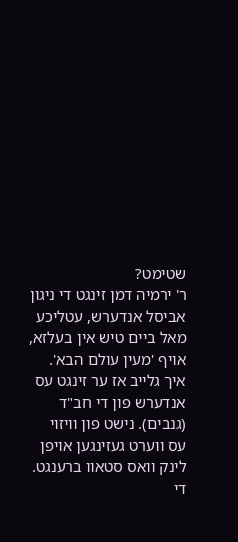שטימט?
ר' ירמיה דמן זינגט די ניגון אביסל אנדערש, עטליכע מאל ביים טיש אין בעלזא, אויף 'מעין עולם הבא'.
איך גלייב אז ער זינגט עס אנדערש פון די חב"ד (גנבים). נישט פון וויזוי עס ווערט געזינגען אויפן לינק וואס סטאוו ברענגט.
די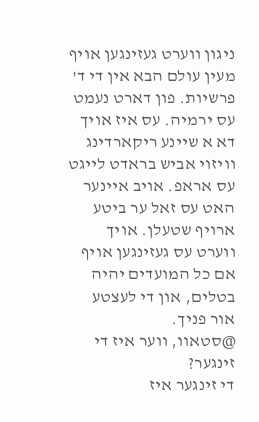ניגון ווערט געזינגען אויף מעין עולם הבא אין די ד' פרשיות. פון דארט נעמט עס ירמיה. עס איז אויך דא א שיינע ריקארדינג וויזוי אביש בראדט לייגט עס אראפ. אויב איינער האט עס זאל ער ביטע ארויף שטעלן. אויך ווערט עס געזינגען אויף אם כל המועדים יהיה בטלים, און די לעצטע אור פניך.
@סטאוו, ווער איז די זינגער?
די זינגער איז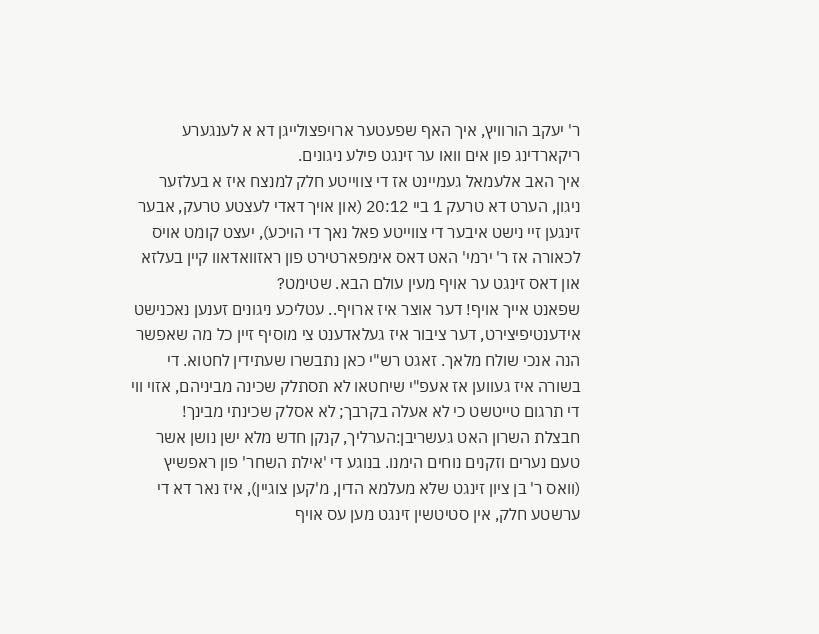ר' יעקב הורוויץ, איך האף שפעטער ארויפצולייגן דא א לענגערע ריקארדינג פון אים וואו ער זינגט פילע ניגונים.
איך האב אלעמאל געמיינט אז די צווייטע חלק למנצח איז א בעלזער ניגון, הערט דא טרעק 1 ביי 20:12 (און אויך דאדי לעצטע טרעק, אבער זינגען זיי נישט איבער די צווייטע פאל נאך די הויכע), יעצט קומט אויס לכאורה אז ר' ירמי' האט דאס אימפארטירט פון ראזוואדאוו קיין בעלזא און דאס זינגט ער אויף מעין עולם הבא. שטימט?
שפאנט אייך אויף! דער אוצר איז ארויף.. עטליכע ניגונים זענען נאכנישט אידענטיפיצירט, דער ציבור איז געלאדענט צי מוסיף זיין כל מה שאפשר
הנה אנכי שולח מלאך. זאגט רש"י כאן נתבשרו שעתידין לחטוא. די בשורה איז געווען אז אעפ"י שיחטאו לא תסתלק שכינה מביניהם, אזוי ווי די תרגום טייטשט כי לא אעלה בקרבך; לא אסלק שכינתי מבינך!
חבצלת השרון האט געשריבן:הערליך, קנקן חדש מלא ישן נושן אשר טעם נערים וזקנים נוחים הימנו. בנוגע די 'אילת השחר' פון ראפשיץ (וואס ר' בן ציון זינגט שלא מעלמא הדין, מ'קען צוגיין), איז נאר דא די ערשטע חלק, אין סטיטשין זינגט מען עס אויף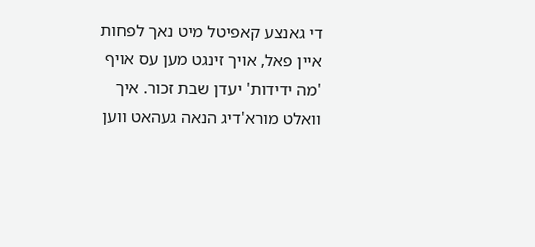די גאנצע קאפיטל מיט נאך לפחות איין פאל, אויך זינגט מען עס אויף 'מה ידידות' יעדן שבת זכור. איך וואלט מורא'דיג הנאה געהאט ווען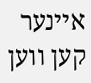איינער קען ווען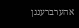אהערברענגן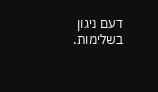דעם ניגון בשלימות.